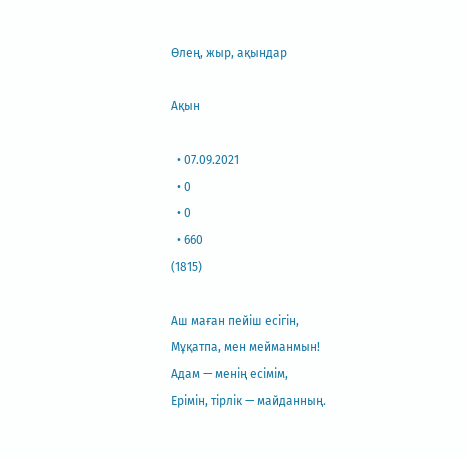Өлең, жыр, ақындар

Ақын

  • 07.09.2021
  • 0
  • 0
  • 660
(1815)

Аш маған пейіш есігін,
Мұқатпа, мен мейманмын!
Адам — менің есімім,
Ерімін, тірлік — майданның.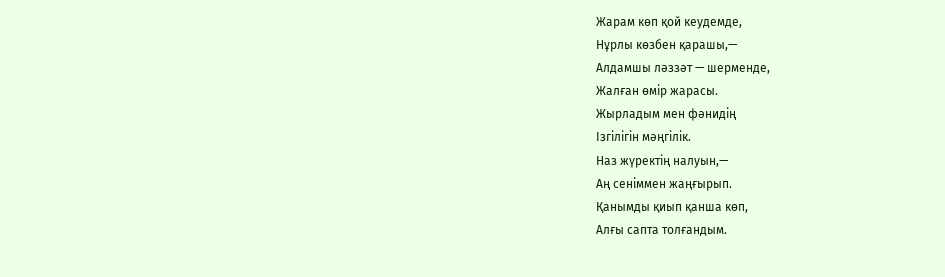Жарам көп қой кеудемде,
Нұрлы көзбен қарашы,—
Алдамшы ләззәт — шерменде,
Жалған өмір жарасы.
Жырладым мен фәнидің
Ізгілігін мәңгілік.
Наз жүректің налуын,—
Аң сеніммен жаңғырып.
Қанымды қиып қанша көп,
Алғы сапта толғандым.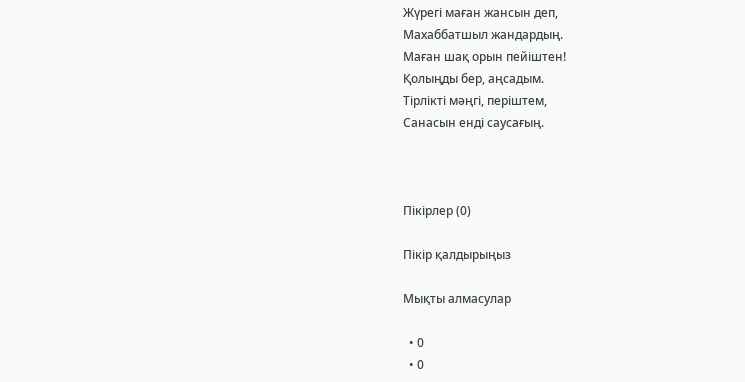Жүрегі маған жансын деп,
Махаббатшыл жандардың.
Маған шақ орын пейіштен!
Қолыңды бер, аңсадым.
Тірлікті мәңгі, періштем,
Санасын енді саусағың.



Пікірлер (0)

Пікір қалдырыңыз

Мықты алмасулар

  • 0
  • 0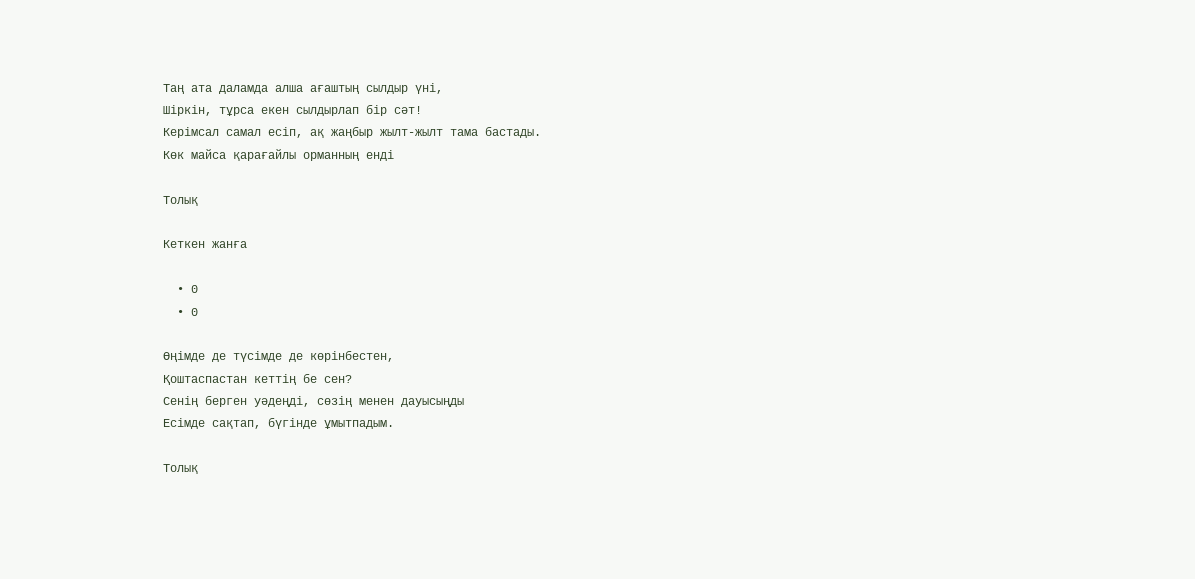Таң ата даламда алша ағаштың сылдыр үні,
Шіркін, тұрса екен сылдырлап бір сәт!
Керімсал самал есіп, ақ жаңбыр жылт-жылт тама бастады.
Көк майса қарағайлы орманның енді

Толық

Кеткен жанға

  • 0
  • 0

Өңімде де түсімде де көрінбестен,
Қоштаспастан кеттің бе сен?
Сенің берген уәдеңді, сөзің менен дауысыңды
Есімде сақтап, бүгінде ұмытпадым.

Толық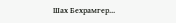Шах Бехрамгер...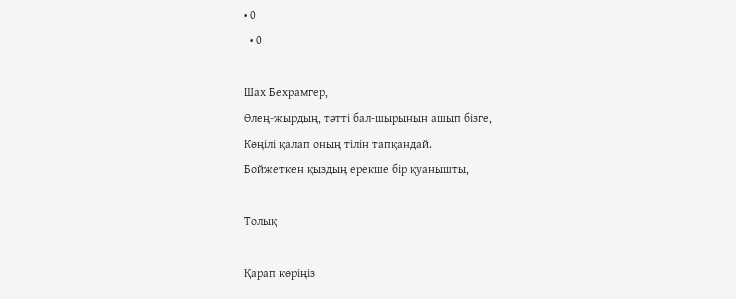• 0
  • 0

Шах Бехрамгер,
Өлең-жырдың, тәтті бал-шырынын ашып бізге,
Көңілі қалап оның тілін тапқандай.
Бойжеткен қыздың ерекше бір қуанышты,

Толық

Қарап көріңіз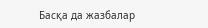Басқа да жазбалар